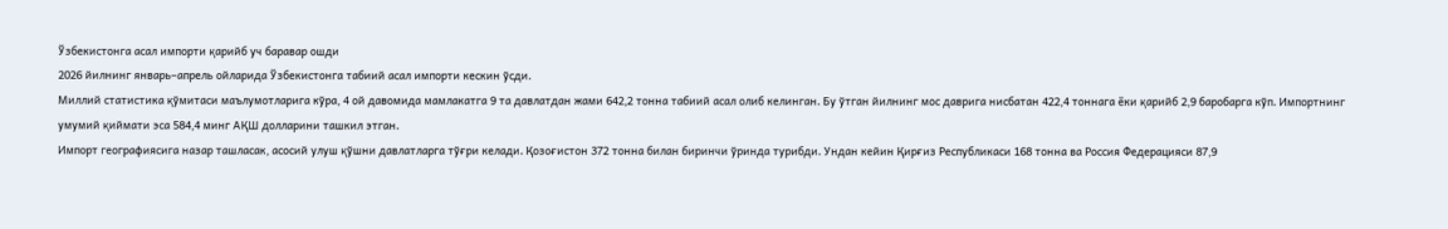Ўзбекистонга асал импорти қарийб уч баравар ошди
2026 йилнинг январь–апрель ойларида Ўзбекистонга табиий асал импорти кескин ўсди.
Миллий статистика қўмитаси маълумотларига кўра, 4 ой давомида мамлакатга 9 та давлатдан жами 642,2 тонна табиий асал олиб келинган. Бу ўтган йилнинг мос даврига нисбатан 422,4 тоннага ёки қарийб 2,9 баробарга кўп. Импортнинг умумий қиймати эса 584,4 минг АҚШ долларини ташкил этган.
Импорт географиясига назар ташласак, асосий улуш қўшни давлатларга тўғри келади. Қозоғистон 372 тонна билан биринчи ўринда турибди. Ундан кейин Қирғиз Республикаси 168 тонна ва Россия Федерацияси 87,9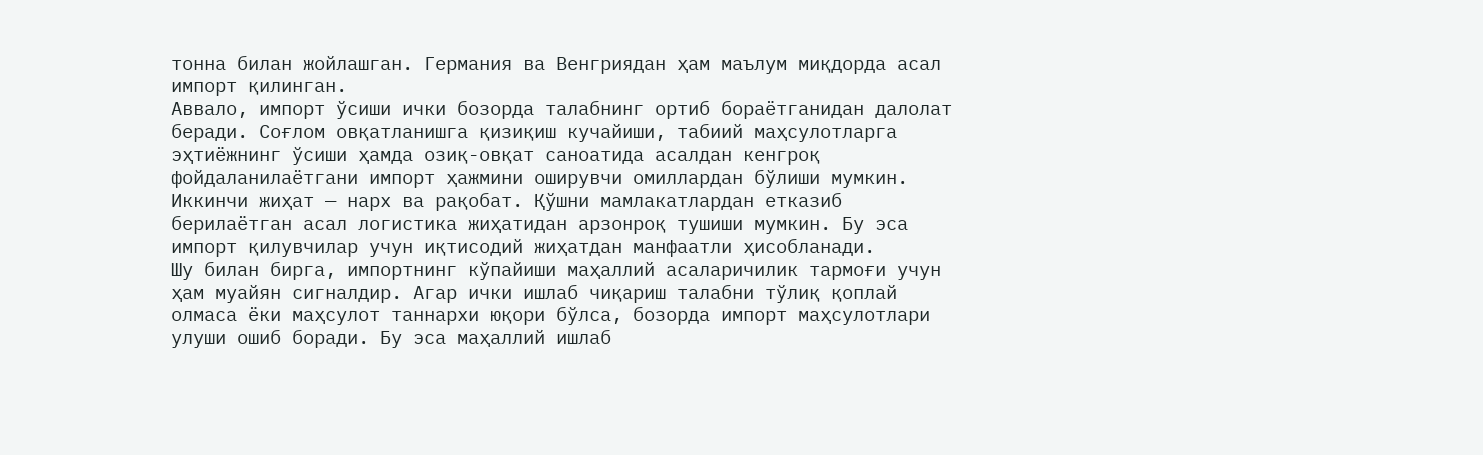тонна билан жойлашган. Германия ва Венгриядан ҳам маълум миқдорда асал импорт қилинган.
Аввало, импорт ўсиши ички бозорда талабнинг ортиб бораётганидан далолат беради. Соғлом овқатланишга қизиқиш кучайиши, табиий маҳсулотларга эҳтиёжнинг ўсиши ҳамда озиқ-овқат саноатида асалдан кенгроқ фойдаланилаётгани импорт ҳажмини оширувчи омиллардан бўлиши мумкин.
Иккинчи жиҳат — нарх ва рақобат. Қўшни мамлакатлардан етказиб берилаётган асал логистика жиҳатидан арзонроқ тушиши мумкин. Бу эса импорт қилувчилар учун иқтисодий жиҳатдан манфаатли ҳисобланади.
Шу билан бирга, импортнинг кўпайиши маҳаллий асаларичилик тармоғи учун ҳам муайян сигналдир. Агар ички ишлаб чиқариш талабни тўлиқ қоплай олмаса ёки маҳсулот таннархи юқори бўлса, бозорда импорт маҳсулотлари улуши ошиб боради. Бу эса маҳаллий ишлаб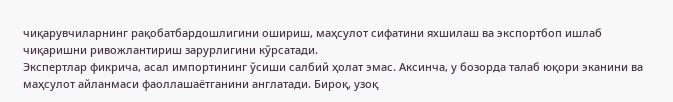чиқарувчиларнинг рақобатбардошлигини ошириш, маҳсулот сифатини яхшилаш ва экспортбоп ишлаб чиқаришни ривожлантириш зарурлигини кўрсатади.
Экспертлар фикрича, асал импортининг ўсиши салбий ҳолат эмас. Аксинча, у бозорда талаб юқори эканини ва маҳсулот айланмаси фаоллашаётганини англатади. Бироқ, узоқ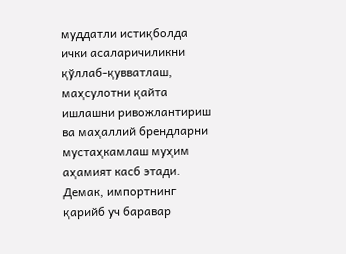муддатли истиқболда ички асаларичиликни қўллаб-қувватлаш, маҳсулотни қайта ишлашни ривожлантириш ва маҳаллий брендларни мустаҳкамлаш муҳим аҳамият касб этади.
Демак, импортнинг қарийб уч баравар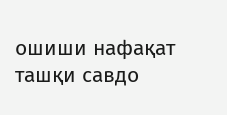ошиши нафақат ташқи савдо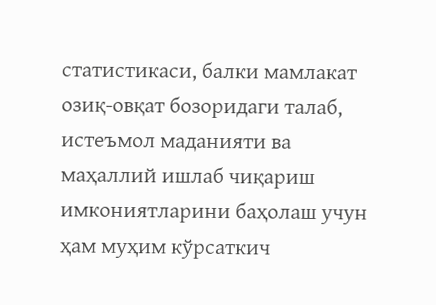статистикаси, балки мамлакат озиқ-овқат бозоридаги талаб, истеъмол маданияти ва маҳаллий ишлаб чиқариш имкониятларини баҳолаш учун ҳам муҳим кўрсаткич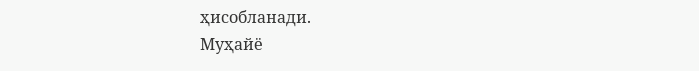ҳисобланади.
Муҳайё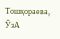Тошқораева, ЎзА